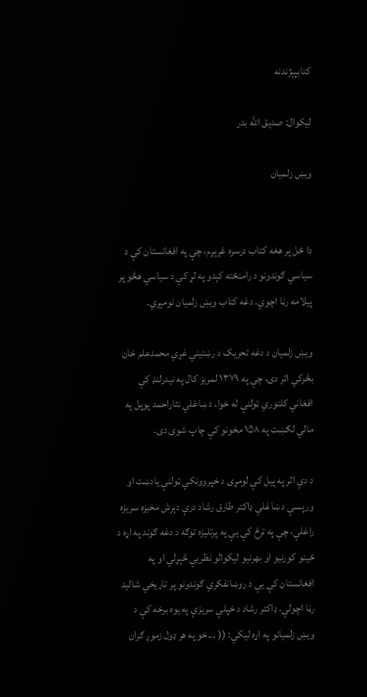کتابپېژندنه

ليکوال: صديق الله بدر

ويښ زلمیان


دا ځل پر هغه کتاب درسره غږېږم، چې په افغانستان کې د سیاسي ګوندونو د رامنځته کېدو په لړ کې د سیاسي هڅو پر پیلامه رڼا اچوي. دغه کتاب ويښ زلمیان نومېږي.

ويښ زلميان د دغه تحریک د رښتيني غړي محمدعلم خان بڅرکي اثر دی، چې په ۱۳۷۹ لمریز کال په نیدرلنډ کې افغاني کلتوري ټولنې له خوا، د ښاغلي نثاراحمد پوپل په مالي لګښت په ۱۵۸ مخونو کې چاپ شوی دی.

د دې اثر په پیل کې لومړی د خپروونکي ټولنې يادښت او ورپسې د ښاغلي ډاکتر طارق رشاد درې دېرش مخيزه سريزه راغلې، چې په ترڅ کې يې په پرتليزه توګه د دغه ګوند په اړه د ځينو کورنيو او بهرنيو لیکوالو نظريې څېړلي او په افغانستان کې يې د روښانفکري ګوندونو پر تاريخي شالید رڼا اچولې. ډاکتر رشاد د خپلې سريزې په يوه برخه کې د ويښ زلميانو په اړه ليکي: (( ...خو په هر ډول زموږ ګران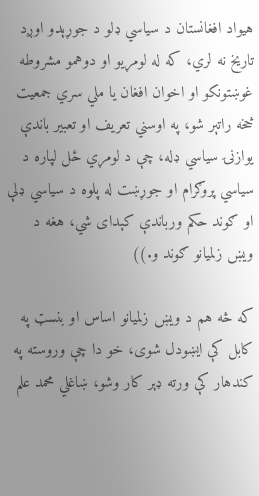هيواد افغانستان د سياسي ډلو د جوړېدو اوږد تاریخ نه لري، که له لومړيو او دوهمو مشروطه غوښتونکو او اخوان افغان يا ملي سري جمعيت څخه راتېر شو، په اوسني تعریف او تعبير باندې يوازنۍ سياسي ډله، چې د لومړي ځل لپاره د سياسي پروګرام او جوړښت له پلوه د سياسي ډلې او ګوند حکم ورباندې کېدای شي، هغه د ويښ زلمیانو ګوند و.))

که څه هم د ويښ زلميانو اساس او بنسټ په کابل کې ايښودل شوی، خو دا چې وروسته په کندهار کې ورته ډېر کار وشو، ښاغلي محمد علم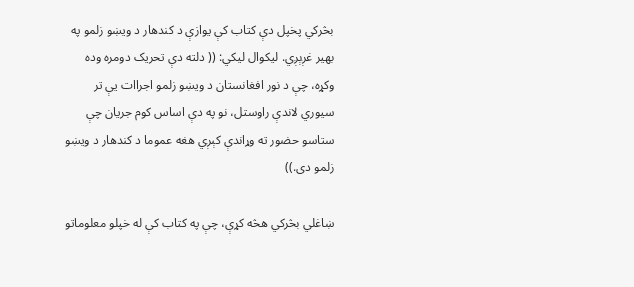بڅرکي پخپل دې کتاب کې يوازې د کندهار د ويښو زلمو په بهير غږېږي. ليکوال ليکي: (( دلته دې تحريک دومره وده وکړه، چې د نور افغانستان د ويښو زلمو اجراات يې تر سيوري لاندې راوستل، نو په دې اساس کوم جریان چې ستاسو حضور ته وړاندې کېږي هغه عموما د کندهار د ويښو زلمو دی.))

ښاغلي بڅرکي هڅه کړې، چې په کتاب کې له خپلو معلوماتو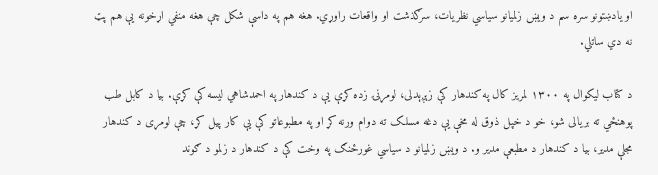او يادښتونو سره سم د ويښ زلميانو سياسي نظریات، سرګذشت او واقعات راوړي. هغه هم په داسې شکل چې هغه منفي اړخونه يې هم پټ نه دي ساتلي.

د کتاب ليکوال په ۱۳۰۰ لمريز کال په کندهار کې زېږېدلی، لومړنۍ زده کړې يې د کندهار په احمدشاهي ليسه کې کړې. بیا د کابل طب پوهنځي ته بریالی شو، خو د خپل ذوق له مخې يې دغه مسلک ته دوام ورنه کړ او په مطبوعاتو کې يې کار پیل کړ، چې لومړی د کندهار مجلې مدیر، بیا د کندهار د مطبعې مدیر و. د ويښ زلمیانو د سیاسي غورځنګ په وخت کې د کندهار د زلمو د ګوند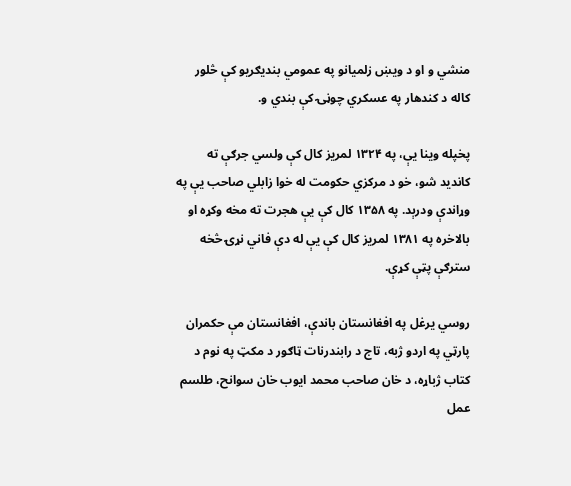منشي و او د ويښ زلمیانو په عمومي بنديګريو کې څلور کاله د کندهار په عسکري چوڼۍ کې بندي و.

پخپله وينا يې، په ۱۳۲۴ لمریز کال کې ولسي جرګې ته کاندید شو، خو د مرکزي حکومت له خوا زابلي صاحب يې په وړاندې ودرېد. په ۱۳۵۸ کال کې يې هجرت ته مخه وکړه او بالاخره په ۱۳۸۱ لمریز کال کې يې له دې فاني نړۍ څخه سترګې پټې کړې.

روسي یرغل په افغانستان باندې، افغانستان مې حکمران پارټي په اردو ژبه، تاج د رابندرنات ټاګور د مکټ په نوم د کتاب ژباړه، د خان صاحب محمد ایوب خان سوانح، طلسم عمل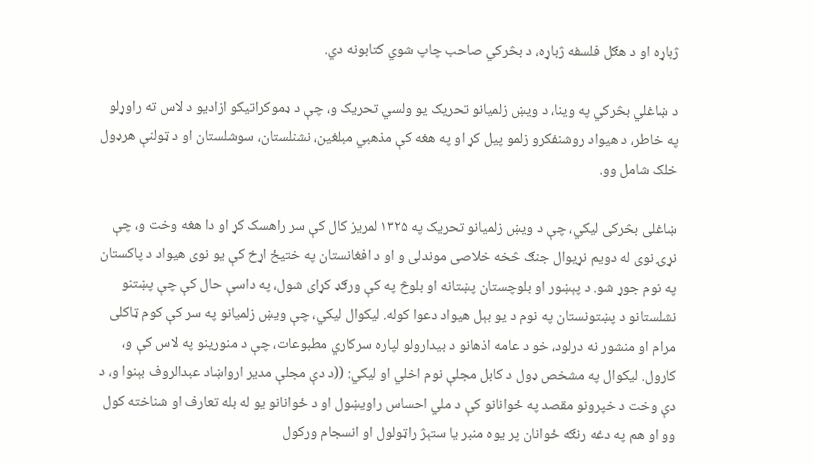ژباړه او د هګل فلسفه ژباړه، د بڅرکي صاحب چاپ شوي کتابونه دي.

د ښاغلي بڅرکي په وينا، د ويښ زلمیانو تحریک يو ولسي تحریک و، چې د ډموکراتيکو ازادیو د لاس ته راوړلو په خاطر، د هيواد روشنفکرو زلمو پیل کړ او په هغه کې مذهبي مبلغين، نشنلستان، سوشلستان او د ټولنې هرډول خلک شامل وو.

ښاغلی بڅرکی ليکي، چې د ويښ زلمیانو تحریک په ۱۳۲۵ لمریز کال کې سر راهسک کړ او دا هغه وخت و، چې نړۍ نوی له دویم نړیوال جنګ څخه خلاصی موندلی و او د افغانستان په ختيځ اړخ کې يو نوی هيواد د پاکستان په نوم جوړ شو. د پېښور او بلوچستان پښتانه او بلوڅ په کې ورګډ کړای شول، په داسې حال کې چې پښتنو نشلستانو د پښتونستان په نوم د يو بېل هيواد دعوا کوله. ليکوال ليکي، چې ويښ زلمیانو په سر کې کوم ټاکلی مرام او منشور نه درلود، خو د عامه اذهانو د بیدارولو لپاره سرکاري مطبوعات، چې د منورینو په لاس کې و، کارول. لیکوال په مشخص ډول د کابل مجلې نوم اخلي او لیکي: ((د دې مجلې مدیر ارواښاد عبدالروف بېنوا و، د دې وخت د خپرونو مقصد په ځوانانو کې د ملي احساس راويښول او د ځوانانو يو له بله تعارف او شناخته کول وو او هم په دغه رنګه ځوانان پر يوه منبر يا ستېژ راټولول او انسجام ورکول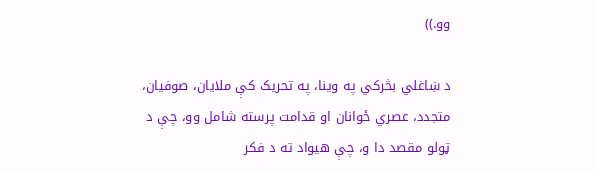وو.))

د ښاغلي بڅرکي په وینا، په تحریک کې ملایان، صوفیان، متجدد، عصري ځوانان او قدامت پرسته شامل وو، چې د ټولو مقصد دا و، چې هیواد ته د فکر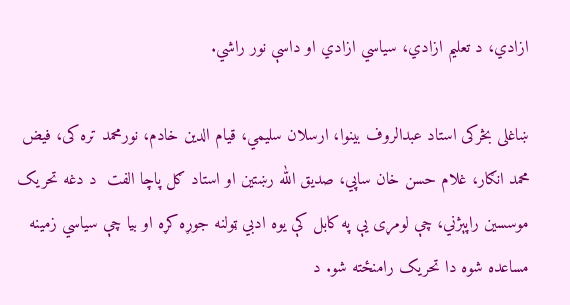ازادي، د تعلیم ازادي، سیاسي ازادي او داسې نور راشي.

ښاغلی بڅرکی استاد عبدالروف بینوا، ارسلان سلیمي، قیام الدین خادم، نورمحمد تره کی، فیض محمد انګار، غلام حسن خان ساپي، صدیق الله رښتین او استاد ګل پاچا الفت  د دغه تحریک موسسین راپېژني، چې لومړی يې په کابل کې يوه ادبي ټولنه جوړه کړه او بیا چې سیاسي زمینه مساعده شوه دا تحریک رامنځته شو. د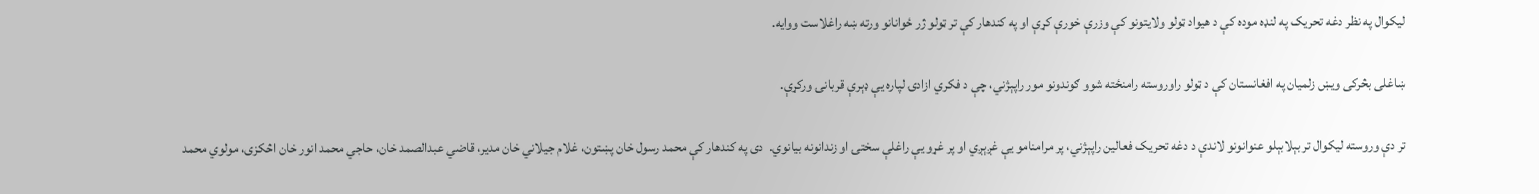لیکوال په نظر دغه تحریک په لنډه موده کې د هیواد ټولو ولایتونو کې وزرې خورې کړې او په کندهار کې تر ټولو ژر ځوانانو ورته ښه راغلاست ووايه.

ښاغلی بڅرکی ويښ زلميان په افغانستان کې د ټولو راوروسته رامنځته شوو ګوندونو مور راپېژني، چې د فکري ازادۍ لپاره يې ډېرې قربانۍ ورکړې.

تر دې وروسته لیکوال تر بېلابېلو عنوانونو لاندې د دغه تحریک فعالین راپېژني، پر مرامنامو يې غږېږي او پر غړو يې راغلې سختۍ او زندانونه بیانوي.  دی په کندهار کې محمد رسول خان پښتون، غلام جیلاني خان مدیر، قاضي عبدالصمد خان، حاجي محمد انور خان اڅکزی، مولوي محمد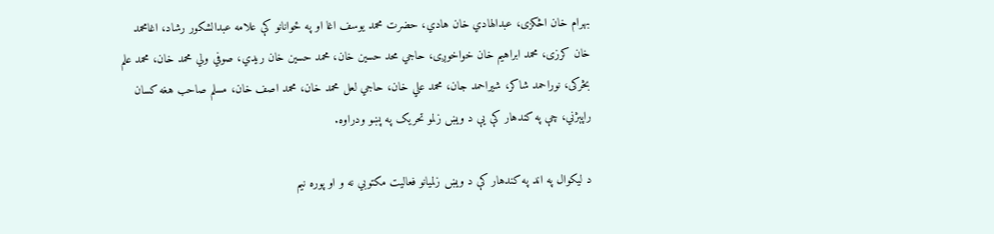بهرام خان اڅکزی، عبدالهادي خان هادي، حضرت محمد یوسف اغا او په ځوانانو کې علامه عبدالشکور رشاد، اغامحمد خان کرزی، محمد ابراهيم خان خواخوږی، حاجي محد حسین خان، محمد حسین خان ریدي، صوفي ولي محمد خان، محمد علم بڅرکی، نوراحمد شاکر، شیراحمد جان، محمد علي خان، حاجي لعل محمد خان، محمد اصف خان، مسلم صاحب هغه کسان راپېژني، چې په کندهار کې يې د ويښ زلمو تحریک په پښو ودراوه.

د لیکوال په اند په کندهار کې د ويښ زلمیانو فعالیت مکتوبي نه و او پوره نيم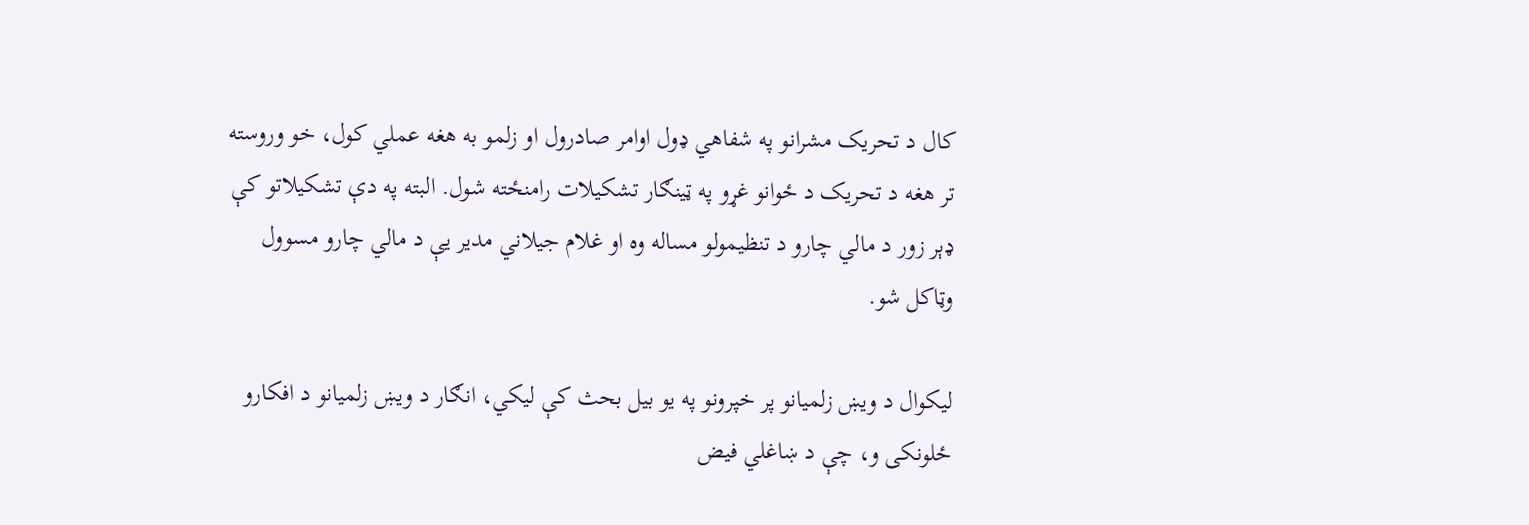کال د تحریک مشرانو په شفاهي ډول اوامر صادرول او زلمو به هغه عملي کول، خو وروسته تر هغه د تحریک د ځوانو غړو په ټینګار تشکیلات رامنځته شول. البته په دې تشکیلاتو کې ډېر زور د مالي چارو د تنظیمولو مساله وه او غلام جیلاني مدیر يې د مالي چارو مسوول وټاکل شو.

لیکوال د ويښ زلمیانو پر خپرونو په يو بيل بحث کې ليکي، انګار د ويښ زلمیانو د افکارو ځلونکی و، چې د ښاغلي فیض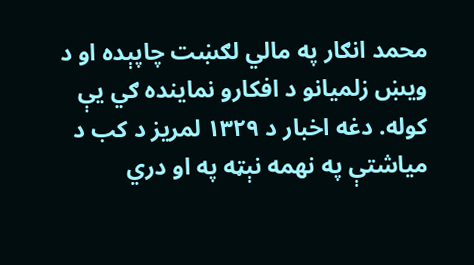محمد انګار په مالي لګښت چاپېده او د ويښ زلمیانو د افکارو نماينده ګي يې کوله. دغه اخبار د ۱۳۲۹ لمریز د کب د میاشتې په نهمه نېټه په او دري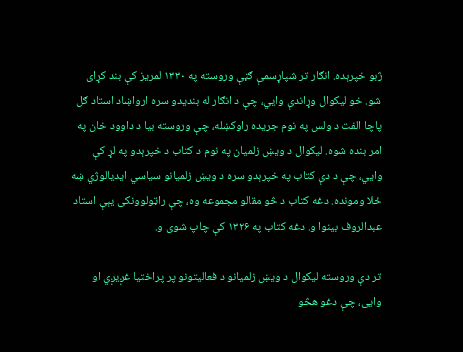ژبو خپرېده. انګار تر شپاړسمې ګڼې وروسته په ۱۳۳۰ لمریز کې بند کړای شو. خو لیکوال وړاندې وايي، چې د انګار له بندیدو سره ارواښاد استاد ګل پاچا الفت د ولس په نوم جریده راوکښله، چې وروسته بیا د داوود خان په امر بنده شوه. لیکوال د ويښ زلمیان په نوم د کتاب د خپرېدو په لړ کې وايي، چې د دې کتاب په خپرېدو سره د ويښ زلمیانو سياسي ایديالوژي ښه ځلا ومونده. دغه کتاب د څو مقالو مجموعه وه، چې راټولوونکی يېې استاد عبدالروف بینوا و. دغه کتاب په ۱۳۲۶ کې چاپ شوی و.

تر دې وروسته لیکوال د ويښ زلمیانو د فعالیتونو پر پراختيا غږيږي او وايی، چې دغو هڅو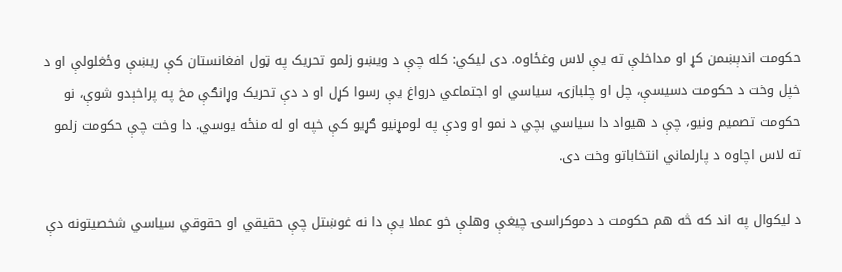حکومت اندېښمن کړ او مداخلې ته يې لاس وغځاوه. دی لیکي: کله چې د ويښو زلمو تحریک په ټول افغانستان کې ريښې وځغلولې او د خپل وخت د حکومت دسیسې، چل او چلبازۍ، سیاسي او اجتماعي درواغ يې رسوا کړل او د دې تحریک وړانګې مخ په پراخېدو شوې، نو حکومت تصميم ونيو، چې د هيواد دا سياسي بچي د نمو او ودې په لومړنيو ګړیو کې خپه او له منځه يوسي. دا وخت چې حکومت زلمو ته لاس اچاوه د پارلماني انتخاباتو وخت دی.

د لیکوال په اند که څه هم حکومت د دموکراسۍ چيغې وهلې خو عملا يې دا نه غوښتل چې حقیقي او حقوقي سیاسي شخصیتونه دې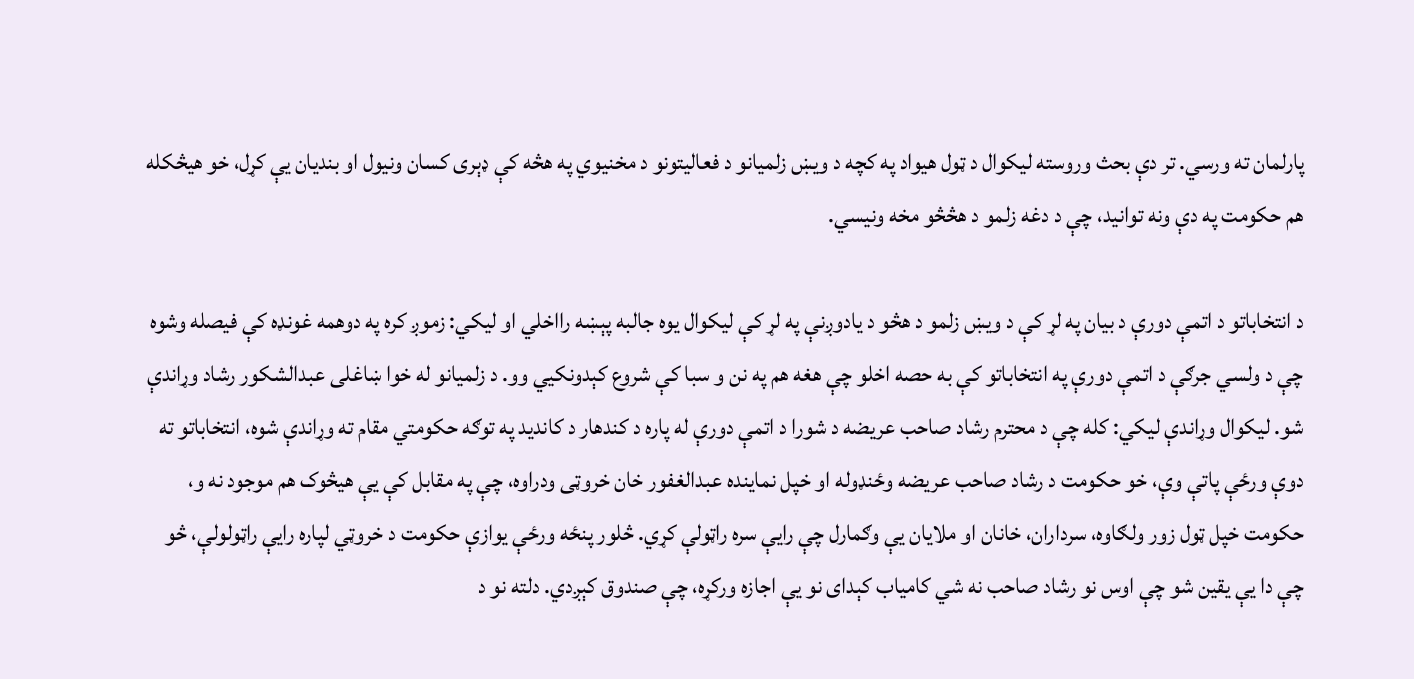پارلمان ته ورسي. تر دې بحث وروسته لیکوال د ټول هيواد په کچه د ويښ زلمیانو د فعالیتونو د مخنيوي په هڅه کې ډېری کسان ونيول او بندیان يې کړل، خو هيڅکله هم حکومت په دې ونه توانيد، چې د دغه زلمو د هڅڅو مخه ونیسي.

د انتخاباتو د اتمې دورې د بیان په لړ کې د ويښ زلمو د هڅو د يادوږنې په لړ کې ليکوال يوه جالبه پېښه رااخلي او ليکي: زموږ کره په دوهمه غونډه کې فیصله وشوه چې د ولسي جرګې د اتمې دورې په انتخاباتو کې به حصه اخلو چې هغه هم په نن و سبا کې شروع کېدونکیي وو. د زلمیانو له خوا ښاغلی عبدالشکور رشاد وړاندې شو. لیکوال وړاندې لیکي: کله چې د محترم رشاد صاحب عریضه د شورا د اتمې دورې له پاره د کندهار د کاندید په توګه حکومتي مقام ته وړاندې شوه، انتخاباتو ته دوې ورځې پاتې وې، خو حکومت د رشاد صاحب عریضه وځنډوله او خپل نماینده عبدالغفور خان خروټی ودراوه، چې په مقابل کې يې هيڅوک هم موجود نه و، حکومت خپل ټول زور ولګاوه، سرداران، خانان او ملایان يې وګمارل چې رایې سره راټولې کړي. څلور پنځه ورځې یوازې حکومت د خروټي لپاره رايې راټولولې، څو چې دا يې یقین شو چې اوس نو رشاد صاحب نه شي کامیاب کېدای نو يې اجازه ورکړه، چې صندوق کېږدي. دلته نو د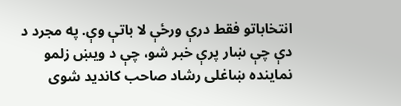انتخاباتو فقط درې ورځې لا باتې وې. په مجرد د دې چې ښار پرې خبر شو، چې د ویښ زلمو نماینده ښاغلی رشاد صاحب کاندید شوی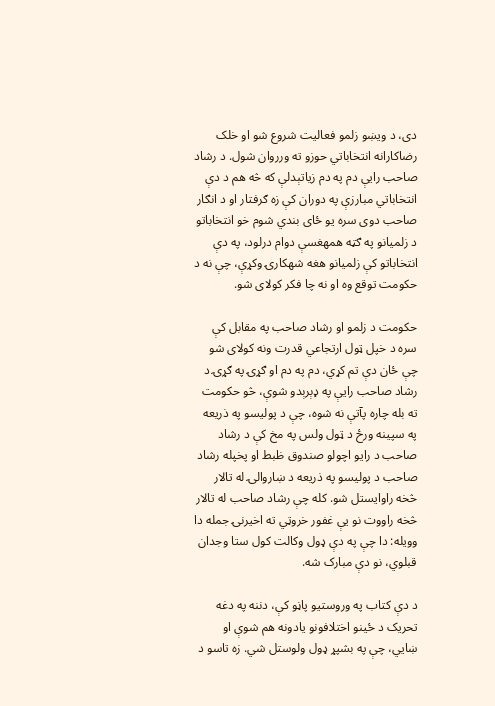دی، د ويښو زلمو فعالیت شروع شو او خلک رضاکارانه انتخاباتي حوزو ته ورروان شول. د رشاد صاحب رايې دم په دم زیاتېدلې که څه هم د دې انتخاباتي مبارزې په دوران کې زه ګرفتار او د انګار صاحب دوی سره يو ځای بندي شوم خو انتخاباتو د زلمیانو په ګټه همهغسې دوام درلود، په دې انتخاباتو کې زلمیانو هغه شهکارۍ وکړې، چې نه د حکومت توقع وه او نه چا فکر کولای شو.

حکومت د زلمو او رشاد صاحب په مقابل کې سره د خپل ټول ارتجاعي قدرت ونه کولای شو چې ځان دې تم کړي، دم په دم او ګړۍ په ګړۍ د رشاد صاحب رايې په ډېرېدو شوې، څو حکومت ته بله چاره پآتې نه شوه، چې د پولیسو په ذریعه په سپینه ورځ د ټول ولس په مخ کې د رشاد صاحب د رایو اچولو صندوق ظبط او پخپله رشاد صاحب د پولیسو په ذريعه د ښاروالۍ له تالار څخه راوایستل شو. کله چې رشاد صاحب له تالار څخه راووت نو يې غفور خروټي ته اخیرنۍ جمله دا وويله: دا چې په دې ډول وکالت کول ستا وجدان قبلوي، نو دې مبارک شه.

د دې کتاب په وروستيو پاڼو کې، دننه په دغه تحریک د ځينو اختلافونو یادونه هم شوې او ښايي، چې په بشپړ ډول ولوستل شي. زه تاسو د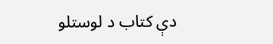دې کتاب د لوستلو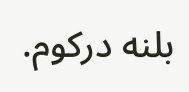بلنه درکوم.